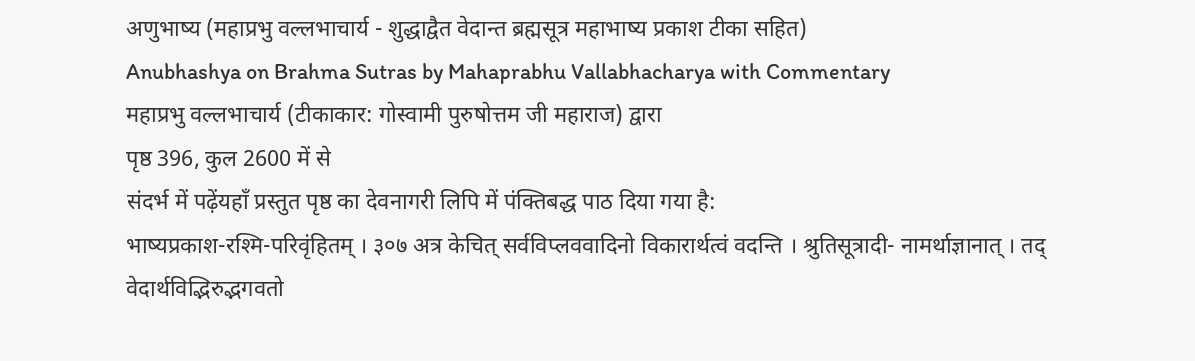अणुभाष्य (महाप्रभु वल्लभाचार्य - शुद्धाद्वैत वेदान्त ब्रह्मसूत्र महाभाष्य प्रकाश टीका सहित)
Anubhashya on Brahma Sutras by Mahaprabhu Vallabhacharya with Commentary
महाप्रभु वल्लभाचार्य (टीकाकार: गोस्वामी पुरुषोत्तम जी महाराज) द्वारा
पृष्ठ 396, कुल 2600 में से
संदर्भ में पढ़ेंयहाँ प्रस्तुत पृष्ठ का देवनागरी लिपि में पंक्तिबद्ध पाठ दिया गया है:
भाष्यप्रकाश-रश्मि-परिवृंहितम् । ३०७ अत्र केचित् सर्वविप्लववादिनो विकारार्थत्वं वदन्ति । श्रुतिसूत्रादी- नामर्थाज्ञानात् । तद् वेदार्थविद्भिरुद्भगवतो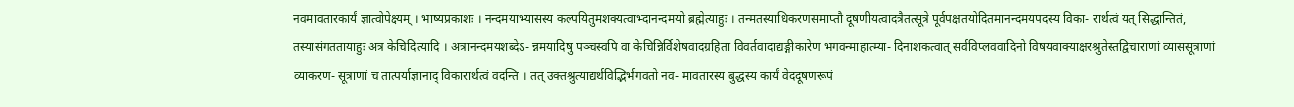नवमावतारकार्यं ज्ञात्वोपेक्ष्यम् । भाष्यप्रकाशः । नन्दमयाभ्यासस्य कल्पयितुमशक्यत्वाभ्दानन्दमयो ब्रह्मेत्याहुः । तन्मतस्याधिकरणसमाप्तौ दूषणीयत्वादत्रैतत्सूत्रे पूर्वपक्षतयोदितमानन्दमयपदस्य विका- रार्थत्वं यत् सिद्धान्तितं, तस्यासंगततायाहुः अत्र केचिदित्यादि । अत्रानन्दमयशब्देऽ- न्नमयादिषु पञ्चस्वपि वा केचिन्निर्विशेषवादग्रहिता विवर्तवादाद्यङ्गीकारेण भगवन्माहात्म्या- दिनाशकत्वात् सर्वविप्लववादिनो विषयवाक्याक्षरश्रुतेस्तद्विचाराणां व्याससूत्राणां व्याकरण- सूत्राणां च तात्पर्याज्ञानाद् विकारार्थत्वं वदन्ति । तत् उक्तश्रुत्याद्यर्थविद्भिर्भगवतो नव- मावतारस्य बुद्धस्य कार्यं वेददूषणरूपं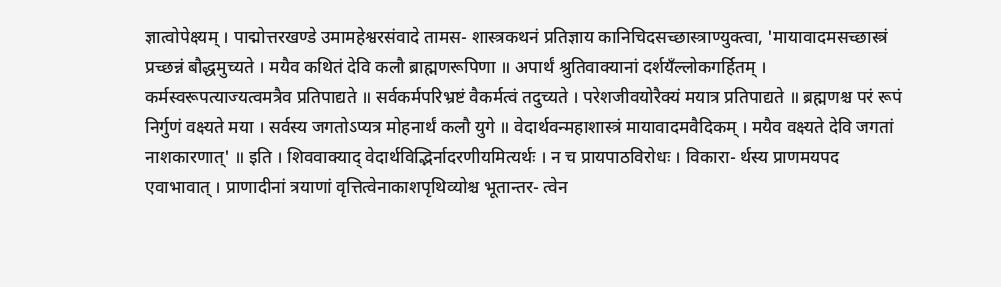ज्ञात्वोपेक्ष्यम् । पाद्मोत्तरखण्डे उमामहेश्वरसंवादे तामस- शास्त्रकथनं प्रतिज्ञाय कानिचिदसच्छास्त्राण्युक्त्वा, 'मायावादमसच्छास्त्रं प्रच्छन्नं बौद्धमुच्यते । मयैव कथितं देवि कलौ ब्राह्मणरूपिणा ॥ अपार्थं श्रुतिवाक्यानां दर्शयँल्लोकगर्हितम् । कर्मस्वरूपत्याज्यत्वमत्रैव प्रतिपाद्यते ॥ सर्वकर्मपरिभ्रष्टं वैकर्मत्वं तदुच्यते । परेशजीवयोरैक्यं मयात्र प्रतिपाद्यते ॥ ब्रह्मणश्च परं रूपं निर्गुणं वक्ष्यते मया । सर्वस्य जगतोऽप्यत्र मोहनार्थं कलौ युगे ॥ वेदार्थवन्महाशास्त्रं मायावादमवैदिकम् । मयैव वक्ष्यते देवि जगतां नाशकारणात्' ॥ इति । शिववाक्याद् वेदार्थविद्भिर्नादरणीयमित्यर्थः । न च प्रायपाठविरोधः । विकारा- र्थस्य प्राणमयपद एवाभावात् । प्राणादीनां त्रयाणां वृत्तित्वेनाकाशपृथिव्योश्च भूतान्तर- त्वेन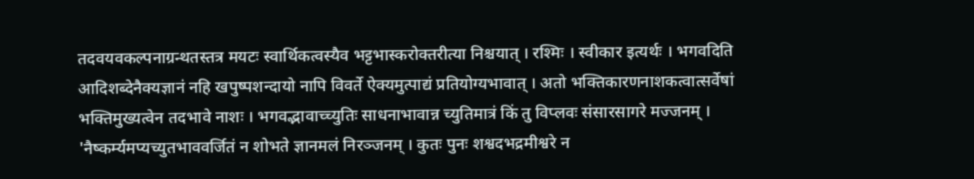तदवयवकल्पनाग्रन्थतस्तत्र मयटः स्वार्थिकत्वस्यैव भट्टभास्करोक्तरीत्या निश्चयात् । रश्मिः । स्वीकार इत्यर्थः । भगवदिति आदिशब्देनैक्यज्ञानं नहि खपुष्पशन्दायो नापि विवर्ते ऐक्यमुत्पाद्यं प्रतियोग्यभावात् । अतो भक्तिकारणनाशकत्वात्सर्वेषां भक्तिमुख्यत्वेन तदभावे नाशः । भगवद्भावाच्च्युतिः साधनाभावान्न च्युतिमात्रं किं तु विप्लवः संसारसागरे मज्जनम् । 'नैष्कर्म्यमप्यच्युतभाववर्जितं न शोभते ज्ञानमलं निरञ्जनम् । कुतः पुनः शश्वदभद्रमीश्वरे न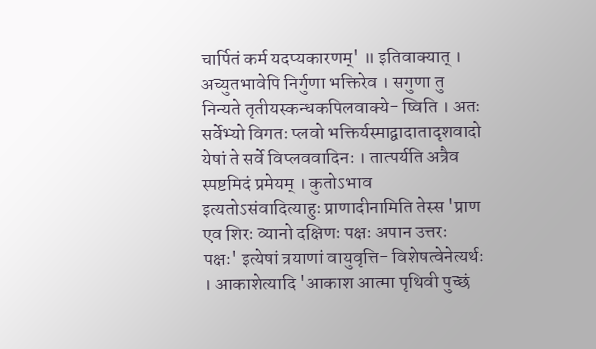चार्पितं कर्म यदप्यकारणम्' ॥ इतिवाक्यात् । अच्युतभावेपि निर्गुणा भक्तिरेव । सगुणा तु निन्यते तृतीयस्कन्धकपिलवाक्ये- ष्विति । अतः सर्वेभ्यो विगतः प्लवो भक्तिर्यस्माद्वादातादृशवादो येषां ते सर्वे विप्लववादिनः । तात्पर्यति अत्रैव स्पष्टमिदं प्रमेयम् । कुतोऽभाव इत्यतोऽसंवादित्याहुः प्राणादीनामिति तेस्स 'प्राण एव शिरः व्यानो दक्षिणः पक्षः अपान उत्तरः पक्षः' इत्येषां त्रयाणां वायुवृत्ति- विशेषत्वेनेत्यर्थः । आकाशेत्यादि 'आकाश आत्मा पृथिवी पुच्छं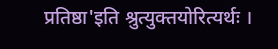प्रतिष्ठा'इति श्रुत्युक्तयोरित्यर्थः ।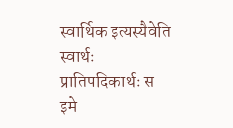स्वार्थिक इत्यस्यैवेति स्वार्थः प्रातिपदिकार्थः स इमे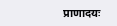प्राणादयः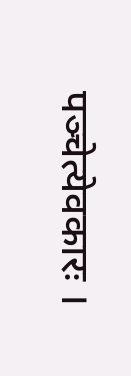पञ्चेत्येवकारः ।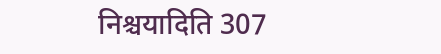निश्चयादिति 307